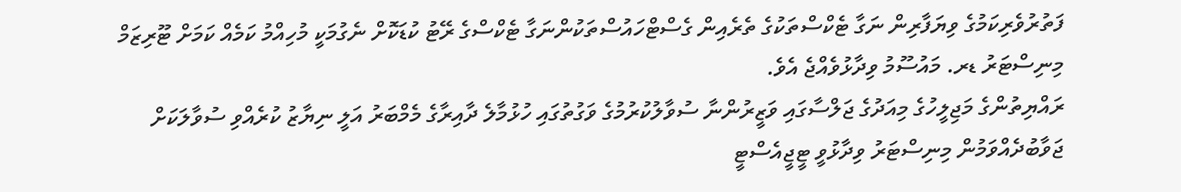ފަތުރުވެރިކަމުގެ ވިޔަފާރިން ނަގާ ޓެކްސްތަކުގެ ތެރެއިން ގެސްޓްހައުސްތަކުންނަގާ ޓެކްސްގެ ރޭޓު ކުޑަކޮށް ނެގުމަކީ މުހިއްމު ކަމެއް ކަމަށް ޓޫރިޒަމް މިނިސްޓަރު ޑރ. މައުސޫމު ވިދާޅުވެއްޖެ އެވެ.
ރައްޔިތުންގެ މަޖިލީހުގެ މިއަދުގެ ޖަލްސާގައި ވަޒީރުންނާ ސުވާލުކުރުމުގެ ވަގުތުގައި ހުޅުމާލެ ދާއިރާގެ މެމްބަރު އަލީ ނިޔާޒު ކުރެއްވި ސުވާލަކަށް ޖަވާބުދެއްވަމުން މިނިސްޓަރު ވިދާޅުވީ ޓީޖީއެސްޓީ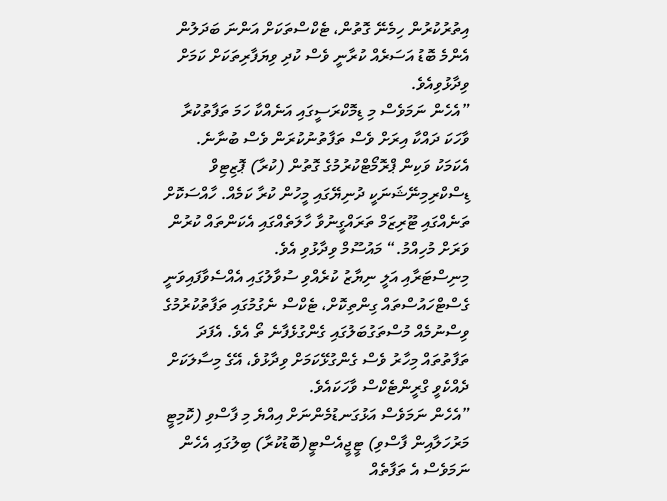އިތުރުކުރުން ހިމެނޭ ގޮތުން، ޓެކްސްތަކަށް އަންނަ ބަދަލުން އެންމެ ބޮޑު އަސަރެއް ކުރާނީ ވެސް ކުދި ވިޔަފާރިތަކަށް ކަމަށް ވިދާޅުވިއެވެ.
”އެހެން ނަމަވެސް މި ޑިމޮކްރަސީގައި އަނެއްކާ ހަމަ ތަފާތުކުރާ ވާހަކަ ދައްކާ އިރަށް ވެސް ތަފާތުނުކުރަން ވެސް ބުނާނެ. އެކަމަކު ވަކިން ޕްރޮމޯޓްކުރުމުގެ ގޮތުން (ކުރާ) ޕޮޒިޓިވް ޑިސްކްރިމިނޭޝަނަކީ ދުނިޔޭގައި މީހުން ކުރާ ކަމެއް. ހާއްސަކޮށް ތަނެއްގައި ޓޫރިޒަމް ތަރައްގީނުވާ ހާލަތެއްގައި އެކަންތައް ކުރުން ވަރަށް މުހިއްމު.“ މައުސޫމް ވިދާޅުވި އެވެ.
މިނިސްޓަރާއި އަލީ ނިޔާޒު ކުރެއްވި ސުވާލުގައި އެއްސެވާފައިވަނީ ގެސްޓްހައުސްތައް ގިންތިކޮށް، ޓެކްސް ނެގުމުގައި ތަފާތުކުރުމުގެ ވިސްނުމެއް މުސްތަގުބަލުގައި ގެންގުޅެފާނެ ތޯ އެވެ. އެފަދަ ތަފާތުތައް މިހާރު ވެސް ގެންގުޅޭކަމަށް ވިދާޅުވެ، އޭގެ މިސާލަކަށް ދެއްކެވީ ގްރީންޓެކްސް ވާހަކައެވެ.
”އެހެން ނަމަވެސް އަޅުގަނޑުމެންނަށް އިއްޔެ މި ފާސްވި (ކޮމިޓީ މަރުހަލާއިން ފާސްވި) ޓީޖީއެސްޓީ(ބޮޑުކުރާ) ބިލުގައި އެހެން ނަމަވެސް އެ ތަފާތެއް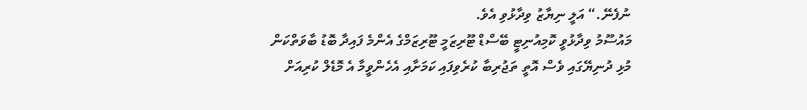ނުފެނޭ.“ އަލީ ނިޔާޒު ވިދާޅުވި އެވެ.
މައުސޫމު ވިދާޅުވީ ކޮމިއުނިޓީ ބޭސްޑް ޓޫރިޒަމީ ޓޫރިޒަމްގެ އެންމެ ފައިދާ ބޮޑު ބާވަތްކަން މުޅި ދުނިޔޭގައި ވެސް އޮތީ ތަޖުރިބާ ކުރެވިފައި ކަމަށާއި އެހެންވީމާ އެ މޮޑެލް ކުރިއަށް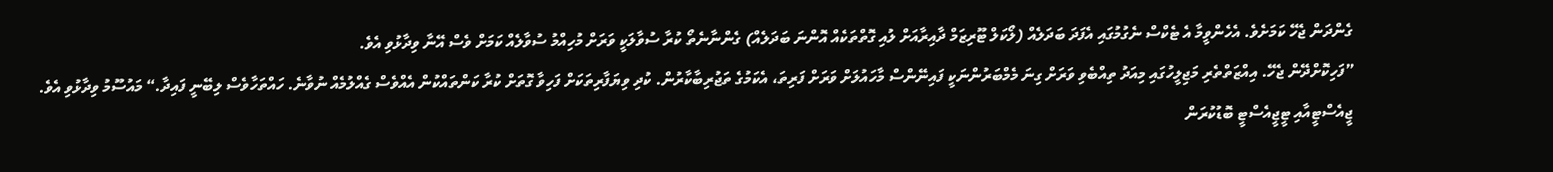ގެންދަން ޖެހޭ ކަމަށެވެ. އެހެންވީމާ އެ ޓެކްސް ނެގުމުގައި އެފަދަ ބަދަލެއް (ލޯކަލް ޓޫރިޒަމް ދާއިރާއަށް ލުއި ގޮތްތަކެއް އޮންނަ ބަދަލެއް) ގެންނާނެތޯ ކުރާ ސުވާލަކީ ވަރަށް މުހިއްމު ސުވާލެއް ކަމަށް ވެސް އޭނާ ވިދާޅުވި އެވެ.
”ފަހިކޮށްދޭން ޖެހޭ. އިއްޒަތްތެރި މަޖިލީހުގައި މިއަދު ތިއްބެވި ވަރަށް ގިނަ މެމްބަރުންނަކީ ފައިނޭންސް މާހައުލަށް ވަރަށް ފަރިތަ، އެކަމުގެ ތަޖުރިބާކާރުން. ކުދި ވިޔަފާރިތަކަށް ފަހިވާ ގޮތަށް ކުރާ ކަންތައްކުން އެއްވެސް ގެއްލުމެއް ނުވާނެ. ހައްތަހާވެސް ލިބޭނީ ފައިދާ.“ މައުސޫމު ވިދާޅުވި އެވެ.
ޖީއެސްޓީއާއި ޓީޖީއެސްޓީ ބޮޑުކުރަން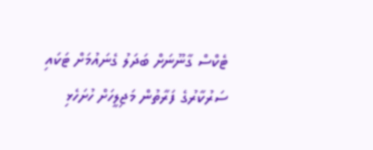ޓެކްސް ގާނޫނަށް ބަދަލު ގެނައުމަށް ޓަކައި ސަރުކާރުގެ ފަރާތުން މަޖިލީހަށް ހުށަހެޅި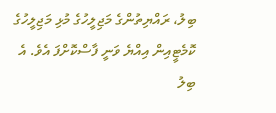ބިލު، ރައްޔިތުންގެ މަޖިލީހުގެ މުޅި މަޖިލީހުގެ ކޮމެޓީއިން އިއްޔެ ވަނީ ފާސްކޮށްފަ އެވެ. އެ ބިލު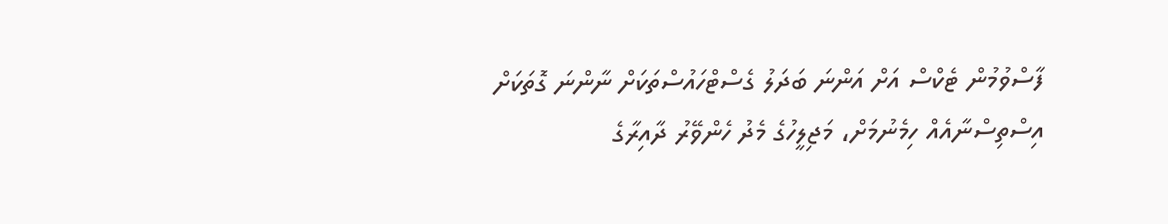ފާސްވުމުން ޓެކްސް އަށް އަންނަ ބަދަލު ގެސްޓްހައުސްތަކަށް ނާންނަ ގޮތަކަށް އިސްތިސްނާއެއް ހިމެނުމަށް، މަޖިލީހުގެ މެދު ހެންވޭރު ދާއިރާގެ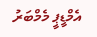އެމްޑީޕީ މެމްބަރު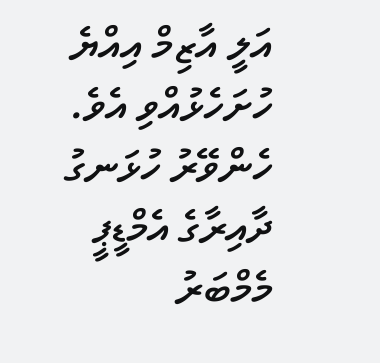އަލީ އާޒިމް އިއްޔެ ހުށަހެޅުއްވި އެވެ.
ހެންވޭރު ހުޅަނގު ދާއިރާގެ އެމްޑީޕީ މެމްބަރު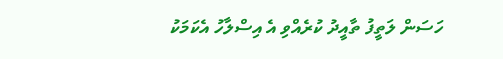ހަސަން ލަތީފު ތާއީދު ކުރެއްވި އެ އިސްލާހު އެކަމަކު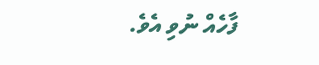ފާހެއް ނުވި އެވެ.